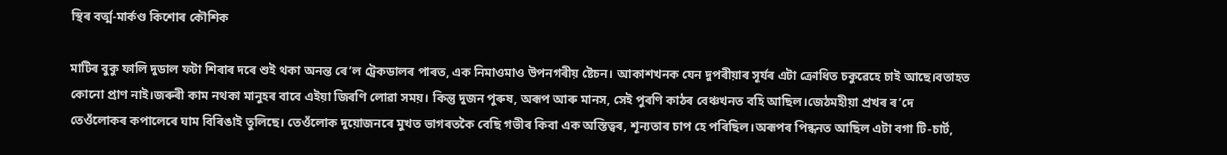স্থিৰ বৰ্ত্ম-মাৰ্কণ্ড কিশোৰ কৌশিক

মাটিৰ বুকু ফালি দুডাল ফটা শিৰাৰ দৰে শুই থকা অনন্ত ৰে’ল ট্ৰেকডালৰ পাৰত, এক নিমাওমাও উপনগৰীয় ষ্টেচন। আকাশখনক যেন দুপৰীয়াৰ সূৰ্যৰ এটা ক্ৰোধিত চকুৱেহে চাই আছে।বতাহত কোনো প্ৰাণ নাই।জৰুৰী কাম নথকা মানুহৰ বাবে এইয়া জিৰণি লোৱা সময়। কিন্তু দুজন পুৰুষ, অৰূপ আৰু মানস, সেই পুৰণি কাঠৰ বেঞ্চখনত বহি আছিল।জেঠমহীয়া প্ৰখৰ ৰ’দে তেওঁলোকৰ কপালেৰে ঘাম বিৰিঙাই তুলিছে। তেওঁলোক দুয়োজনৰে মুখত ভাগৰতকৈ বেছি গভীৰ কিবা এক অস্তিত্বৰ, শূন্যতাৰ চাপ হে পৰিছিল।অৰূপৰ পিন্ধনত আছিল এটা বগা টি-চাৰ্ট,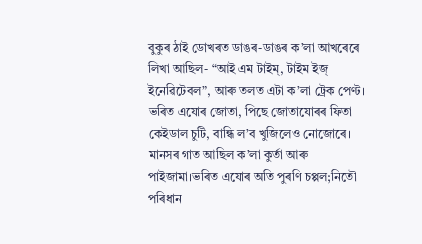বুকুৰ ঠাই ডোখৰত ডাঙৰ-ডাঙৰ ক’লা আখৰেৰে লিখা আছিল- “আই এম টাইম্, টাইম ইজ্ ইনেৱিটেবল”, আৰু তলত এটা ক’লা ট্ৰেক পেণ্ট। ভৰিত এযোৰ জোতা, পিছে জোতাযোৰৰ ফিতা কেইডাল চুটি, বান্ধি ল’ব খুজিলেও নোজোৰে। মানসৰ গাত আছিল ক’লা কুৰ্তা আৰু পাইজামা।ভৰিত এযোৰ অতি পুৰণি চপ্পল;নিতৌ পৰিধান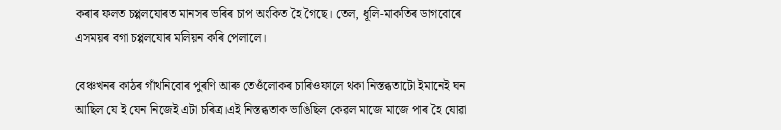কৰাৰ ফলত চপ্পলযোৰত মানসৰ ভৰিৰ চাপ অংকিত হৈ গৈছে। তেল, ধূলি-মাকতিৰ ডাগবোৰে এসময়ৰ বগা চপ্পলযোৰ মলিয়ন কৰি পেলালে।

বেঞ্চখনৰ কাঠৰ গাঁথনিবোৰ পুৰণি আৰু তেওঁলোকৰ চাৰিওফালে থকা নিস্তব্ধতাটো ইমানেই ঘন আছিল যে ই যেন নিজেই এটা চৰিত্ৰ।এই নিস্তব্ধতাক ভাঙিছিল কেৱল মাজে মাজে পাৰ হৈ যোৱা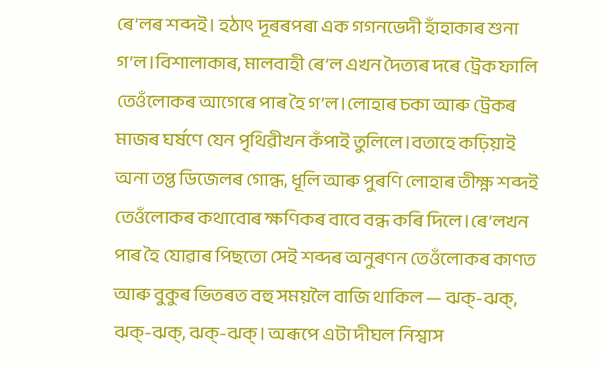ৰে’লৰ শব্দই। হঠাৎ দূৰৰপৰা এক গগনভেদী হাঁহাকাৰ শুনা গ’ল।বিশালাকাৰ, মালবাহী ৰে’ল এখন দৈত্যৰ দৰে ট্ৰেক ফালি তেওঁলোকৰ আগেৰে পাৰ হৈ গ’ল।লোহাৰ চকা আৰু ট্ৰেকৰ মাজৰ ঘৰ্ষণে যেন পৃথিৱীখন কঁপাই তুলিলে।বতাহে কঢ়িয়াই অনা তপ্ত ডিজেলৰ গোন্ধ, ধূলি আৰু পুৰণি লোহাৰ তীক্ষ্ণ শব্দই তেওঁলোকৰ কথাবোৰ ক্ষণিকৰ বাবে বন্ধ কৰি দিলে।ৰে’লখন পাৰ হৈ যোৱাৰ পিছতো সেই শব্দৰ অনুৰণন তেওঁলোকৰ কাণত আৰু বুকুৰ ভিতৰত বহু সময়লৈ বাজি থাকিল — ঝক্-ঝক্, ঝক্-ঝক্, ঝক্-ঝক্। অৰূপে এটা দীঘল নিশ্বাস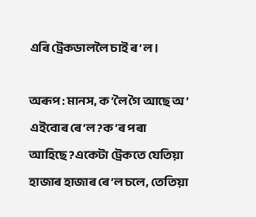এৰি ট্ৰেকডাললৈ চাই ৰ’ল।

অৰূপ: মানস, ক’লৈ গৈ আছে অ’ এইবোৰ ৰে’ল?ক’ৰ পৰা আহিছে?একেটা ট্ৰেকতে যেতিয়া হাজাৰ হাজাৰ ৰে’ল চলে, তেতিয়া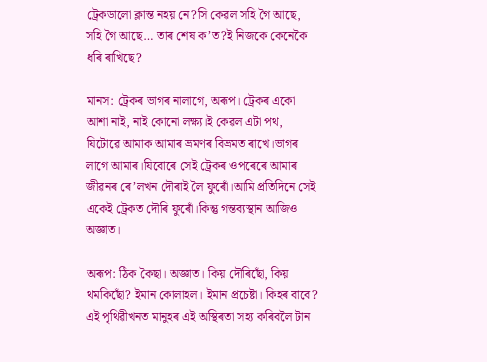ট্ৰেকডালো ক্লান্ত নহয় নে?সি কেৱল সহি গৈ আছে, সহি গৈ আছে… তাৰ শেষ ক’ত?ই নিজকে কেনেকৈ ধৰি ৰাখিছে?

মানস: ট্ৰেকৰ ভাগৰ নালাগে, অৰূপ। ট্ৰেকৰ একো আশা নাই, নাই কোনো লক্ষ্য।ই কেৱল এটা পথ, যিটোৱে আমাক আমাৰ ভ্ৰমণৰ বিভ্ৰমত ৰাখে।ভাগৰ লাগে আমাৰ।যিবোৰে সেই ট্ৰেকৰ ওপৰেৰে আমাৰ জীৱনৰ ৰে’লখন দৌৰাই লৈ ফুৰোঁ।আমি প্ৰতিদিনে সেই একেই ট্ৰেকত দৌৰি ফুৰোঁ।কিন্তু গন্তব্যস্থান আজিও অজ্ঞাত।

অৰূপ: ঠিক কৈছা। অজ্ঞাত। কিয় দৌৰিছোঁ, কিয় থমকিছোঁ? ইমান কোলাহল। ইমান প্ৰচেষ্টা। কিহৰ বাবে? এই পৃথিৱীখনত মানুহৰ এই অস্থিৰতা সহ্য কৰিবলৈ টান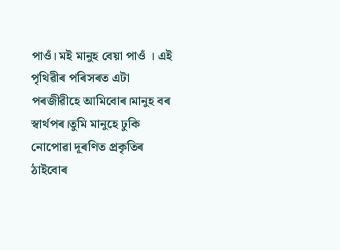পাওঁ। মই মানুহ বেয়া পাওঁ । এই পৃথিৱীৰ পৰিসৰত এটা পৰজীৱীহে আমিবোৰ।মানুহ বৰ স্বাৰ্থপৰ।তুমি মানুহে ঢুকি নোপোৱা দূৰণিত প্ৰকৃতিৰ ঠাইবোৰ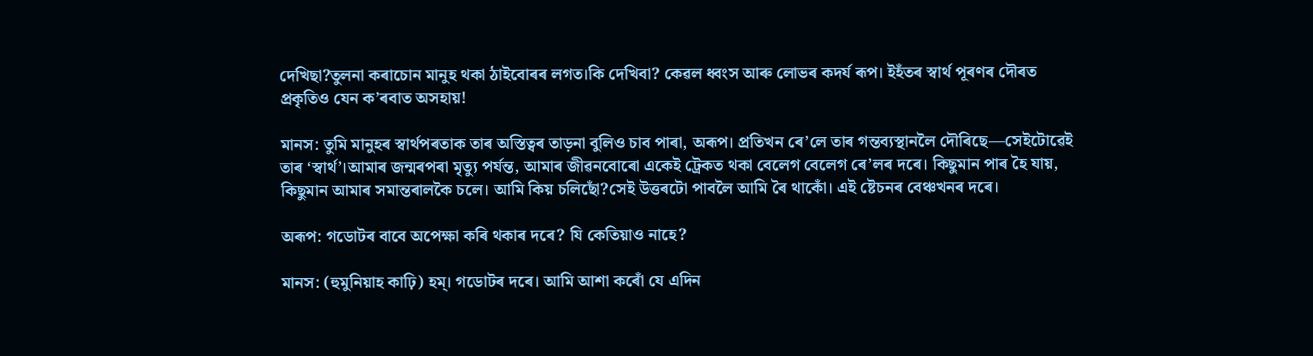দেখিছা?তুলনা কৰাচোন মানুহ থকা ঠাইবোৰৰ লগত।কি দেখিবা? কেৱল ধ্বংস আৰু লোভৰ কদৰ্য ৰূপ। ইহঁতৰ স্বাৰ্থ পূৰণৰ দৌৰত প্ৰকৃতিও যেন ক’ৰবাত অসহায়!

মানস: তুমি মানুহৰ স্বাৰ্থপৰতাক তাৰ অস্তিত্বৰ তাড়না বুলিও চাব পাৰা, অৰূপ। প্ৰতিখন ৰে’লে তাৰ গন্তব্যস্থানলৈ দৌৰিছে—সেইটোৱেই তাৰ ‘স্বাৰ্থ’।আমাৰ জন্মৰপৰা মৃত্যু পৰ্যন্ত, আমাৰ জীৱনবোৰো একেই ট্ৰেকত থকা বেলেগ বেলেগ ৰে’লৰ দৰে। কিছুমান পাৰ হৈ যায়, কিছুমান আমাৰ সমান্তৰালকৈ চলে। আমি কিয় চলিছোঁ?সেই উত্তৰটো পাবলৈ আমি ৰৈ থাকোঁ। এই ষ্টেচনৰ বেঞ্চখনৰ দৰে।

অৰূপ: গডোটৰ বাবে অপেক্ষা কৰি থকাৰ দৰে? যি কেতিয়াও নাহে?

মানস: (হুমুনিয়াহ কাঢ়ি) হম্। গডোটৰ দৰে। আমি আশা কৰোঁ যে এদিন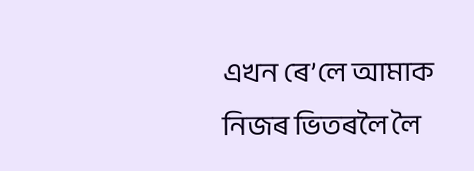এখন ৰে’লে আমাক নিজৰ ভিতৰলৈ লৈ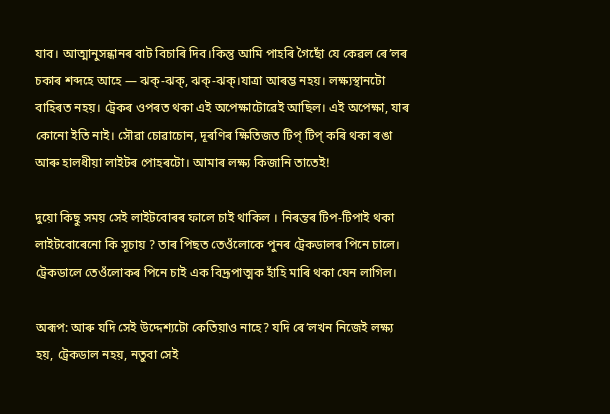যাব। আত্মানুসন্ধানৰ বাট বিচাৰি দিব।কিন্তু আমি পাহৰি গৈছোঁ যে কেৱল ৰে’লৰ চকাৰ শব্দহে আহে — ঝক্-ঝক্, ঝক্-ঝক্।যাত্ৰা আৰম্ভ নহয়। লক্ষ্যস্থানটো বাহিৰত নহয়। ট্ৰেকৰ ওপৰত থকা এই অপেক্ষাটোৱেই আছিল। এই অপেক্ষা, যাৰ কোনো ইতি নাই। সৌৱা চোৱাচোন, দূৰণিৰ ক্ষিতিজত টিপ্ টিপ্ কৰি থকা ৰঙা আৰু হালধীয়া লাইটৰ পোহৰটো। আমাৰ লক্ষ্য কিজানি তাতেই!

দুয়ো কিছু সময় সেই লাইটবোৰৰ ফালে চাই থাকিল । নিৰন্তৰ টিপ-টিপাই থকা লাইটবোৰেনো কি সূচায় ? তাৰ পিছত তেওঁলোকে পুনৰ ট্ৰেকডালৰ পিনে চালে। ট্ৰেকডালে তেওঁলোকৰ পিনে চাই এক বিদ্রূপাত্মক হাঁহি মাৰি থকা যেন লাগিল।

অৰূপ: আৰু যদি সেই উদ্দেশ্যটো কেতিয়াও নাহে? যদি ৰে’লখন নিজেই লক্ষ্য হয়, ট্ৰেকডাল নহয়, নতুবা সেই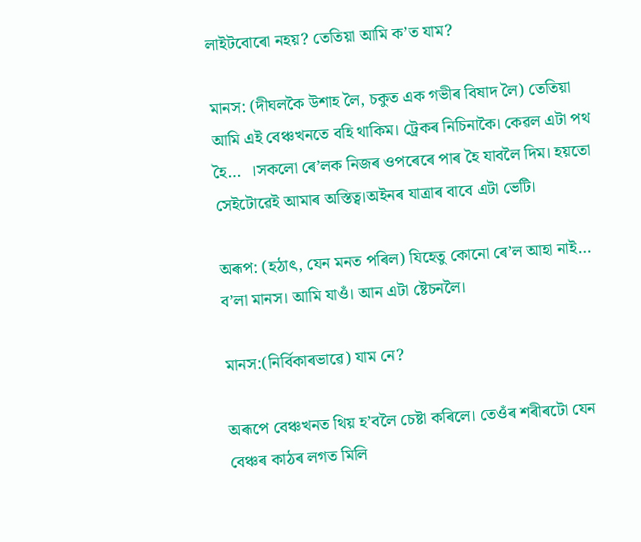লাইটবোৰো নহয়? তেতিয়া আমি ক’ত যাম?

মানস: (দীঘলকৈ উশাহ লৈ, চকুত এক গভীৰ বিষাদ লৈ) তেতিয়া আমি এই বেঞ্চখনতে বহি থাকিম। ট্ৰেকৰ নিচিনাকৈ। কেৱল এটা পথ হৈ…  ।সকলো ৰে’লক নিজৰ ওপৰেৰে পাৰ হৈ যাবলৈ দিম। হয়তো সেইটোৱেই আমাৰ অস্তিত্ব।অইনৰ যাত্ৰাৰ বাবে এটা ভেটি।

অৰূপ: (হঠাৎ, যেন মনত পৰিল) যিহেতু কোনো ৰে’ল আহা নাই… ব’লা মানস। আমি যাওঁ। আন এটা ষ্টেচনলৈ।

মানস:(নিৰ্বিকাৰভাৱে) যাম নে?

অৰূপে বেঞ্চখনত থিয় হ’বলৈ চেষ্টা কৰিলে। তেওঁৰ শৰীৰটো যেন বেঞ্চৰ কাঠৰ লগত মিলি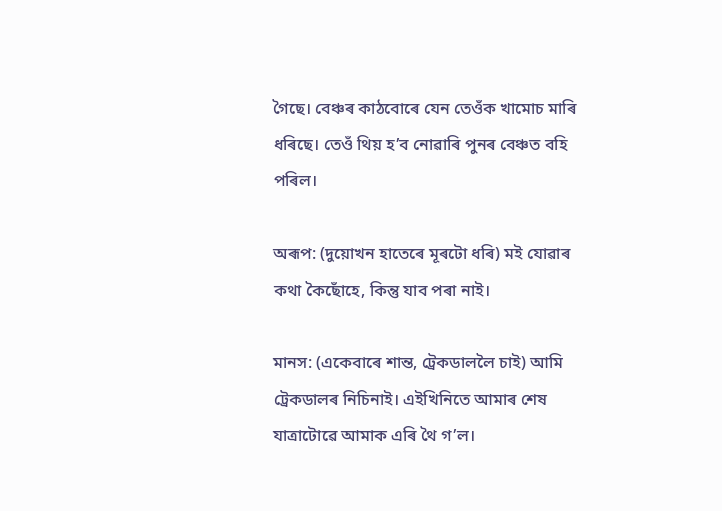গৈছে। বেঞ্চৰ কাঠবোৰে যেন তেওঁক খামোচ মাৰি ধৰিছে। তেওঁ থিয় হ’ব নোৱাৰি পুনৰ বেঞ্চত বহি পৰিল।

অৰূপ: (দুয়োখন হাতেৰে মূৰটো ধৰি) মই যোৱাৰ কথা কৈছোঁহে, কিন্তু যাব পৰা নাই।

মানস: (একেবাৰে শান্ত, ট্ৰেকডাললৈ চাই) আমি ট্ৰেকডালৰ নিচিনাই। এইখিনিতে আমাৰ শেষ যাত্ৰাটোৱে আমাক এৰি থৈ গ’ল।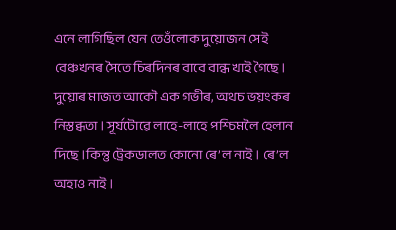এনে লাগিছিল যেন তেওঁলোক দুয়োজন সেই বেঞ্চখনৰ সৈতে চিৰদিনৰ বাবে বান্ধ খাই গৈছে। দুয়োৰ মাজত আকৌ এক গভীৰ, অথচ ভয়ংকৰ নিস্তব্ধতা। সূৰ্যটোৱে লাহে-লাহে পশ্চিমলৈ হেলান দিছে।কিন্তু ট্ৰেকডালত কোনো ৰে’ল নাই। ৰে’ল অহাও নাই ।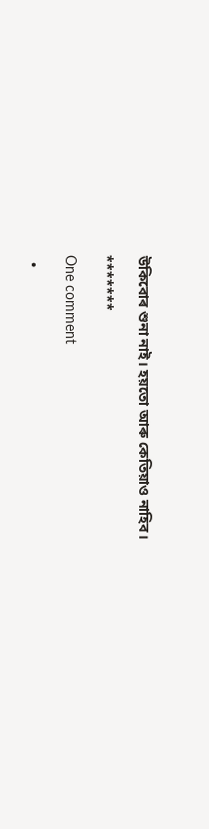উকিবোৰ শুনা নাই। হয়তো আৰু কেতিয়াও নাহিব।

*******

One comment

  •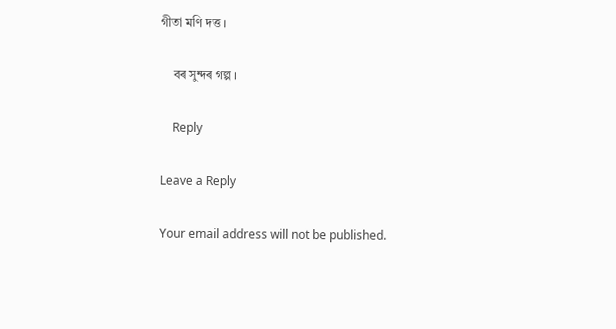গীতা মণি দত্ত ।

    বৰ সুন্দৰ গল্প ।

    Reply

Leave a Reply

Your email address will not be published.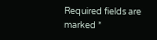Required fields are marked *